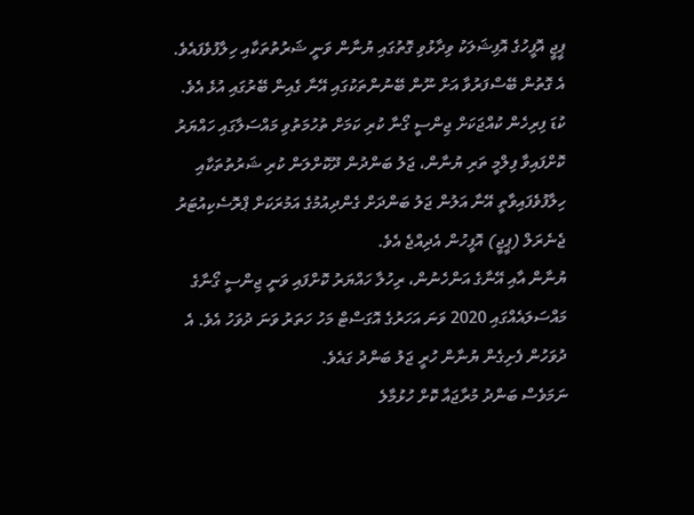ޕީޖީ އޮފީހުގެ އޮފިޝަލަކު ވިދާޅުވި ގޮތުގައި ޔުނާން ވަނީ ޝަރުތުތަކާއި ހިލާފުވެފައެވެ. އެ ގޮތުން ބޭސްފަރުވާ އަށް ނޫން ބޭނުންތަކުގައި އޭނާ ގެއިން ބޭރުގައި އުޅެ އެވެ.
ކުޑަ ފިރިހެން ކުއްޖަކަށް ޖިންސީ ގޯނާ ކުރި ކަމަށް ތުހުމަތުވި މައްސަލާގައި ހައްޔަރު ކޮށްފައިވާ ފިލްމީ ތަރި ޔުނާން، ޖަލު ބަންދުން ދޫކޮށްލަން ކުރި ޝަރުތުތަކާއި ހިލާފުވެފައިވާތީ އޭނާ އަލުން ޖަލު ބަންދަށް ގެންދިއުމުގެ އަމުރަކަށް ޕްރޮސެކިއުޓަރު ޖެނެރަލް (ޕީޖީ) އޮފީހުން އެދިއްޖެ އެވެ.
ޔުނާން އާއި އޭނާގެ އަންހެނުން، ރިހުލާ ހައްޔަރު ކޮށްފައި ވަނީ ޖިންސީ ގޯނާގެ މައްސަލައެއްގައި 2020 ވަނަ އަހަރުގެ އޮގަސްޓް މަހު ހަތަރު ވަނަ ދުވަހު އެވެ. އެ ދުވަހުން ފެށިގެން ޔުނާން ހުރީ ޖަލު ބަންދު ގައެވެ.
ނަމަވެސް ބަންދު މުރާޖައާ ކޮށް ހުޅުމާލެ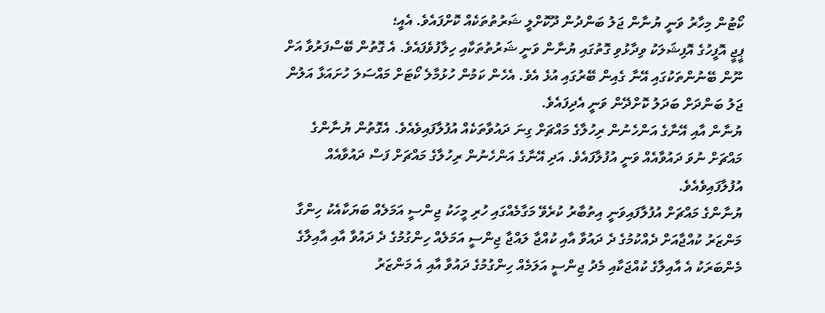ކޯޓުން މިހާރު ވަނީ ޔުނާން ޖަލު ބަންދުން ދޫކޮށްލީ ޝަރުތުތަކެއް ކޮށްފައެވެ. އެއީ؛
ޕީޖީ އޮފީހުގެ އޮފިޝަލަކު ވިދާޅުވި ގޮތުގައި ޔުނާން ވަނީ ޝަރުތުތަކާއި ހިލާފުވެފައެވެ. އެ ގޮތުން ބޭސްފަރުވާ އަށް ނޫން ބޭނުންތަކުގައި އޭނާ ގެއިން ބޭރުގައި އުޅެ އެވެ. އެހެން ކަމުން ހުޅުމާލެ ކޯޓަށް މައްސަލަ ހުށައަޅާ އަލުން ޖަލު ބަންދަށް ބަދަލު ކޮށްދޭން ވަނީ އެދިފައެވެ.
ޔުނާން އާއި އޭނާގެ އަންހެނުން ރިހުލާގެ މައްޗަށް ގިނަ ދައުވާތަކެއް އުފުލާފައިވެއެވެ. އެގޮތުން ޔުނާންގެ މައްޗަށް ނުވަ ދައުވާއެއް ވަނީ އުފުލާފައެވެ. އަދި އޭނާގެ އަންހެނުން ރިހުލާގެ މައްޗަށް ފަސް ދައުވާއެއް އުފުލާފައިވެއެވެ.
ޔުނާންގެ މައްޗަށް އުފުލާފައިވަނީ އިތުބާރު ކުރެވޭ މަގާމެއްގައި ހުރި މީހަކު ޖިންސީ އަމަލެއް ބަޔަކާއެކު ހިންގާ މަންޒަރު ކުއްޖާއަށް ދެއްކުމުގެ ދެ ދައުވާ އާއި ކުއްޖާ ލައްޖާ ޖިންސީ އަމަލެއް ހިންގުމުގެ ދެ ދައުވާ އާއި އާއިލާގެ މެންބަރަކު އެ އާއިލާގެ ކުއްޖަކާއި މެދު ޖިންސީ އަލަމެއް ހިންގުމުގެ ދައުވާ އާއި އެ މަންޒަރު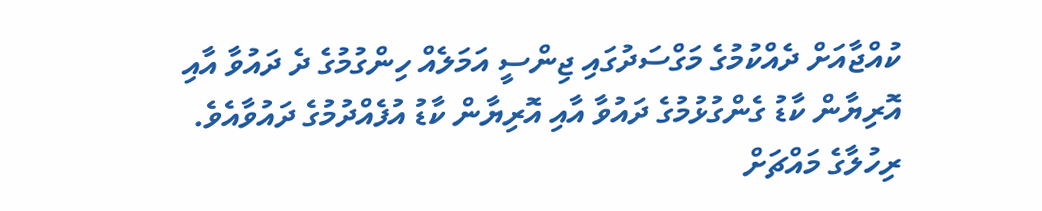ކުއްޖާއަށް ދެއްކުމުގެ މަގްސަދުގައި ޖިންސީ އަމަލެއް ހިންގުމުގެ ދެ ދައުވާ އާއި އޮރިޔާން ކާޑު ގެންގުޅުމުގެ ދައުވާ އާއި އޮރިޔާން ކާޑު އުފެއްދުމުގެ ދައުވާއެވެ.
ރިހުލާގެ މައްޗަށް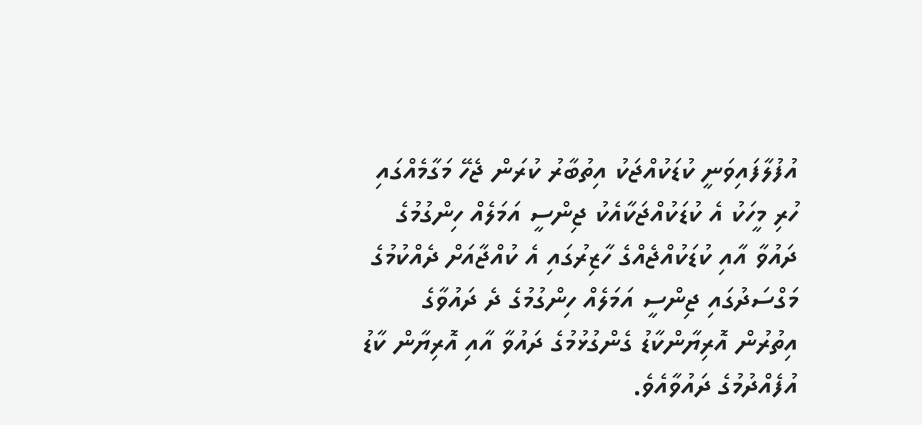އުފުލާފައިވަނީ ކުޑަކުއްޖަކު އިތުބާރު ކުރަން ޖެހޭ މަގާމެއްގައި ހުރި މީހަކު އެ ކުޑަކުއްޖަކާއެކު ޖިންސީ އަމަލެއް ހިންގުމުގެ ދައުވާ އާއި ކުޑަކުއްޖެއްގެ ހާޒިރުގައި އެ ކުއްޖާއަށް ދެއްކުމުގެ މަގްސަދުގައި ޖިންސީ އަމަލެއް ހިންގުމުގެ ދެ ދައުވާގެ އިތުރުން އޮރިޔާންކާޑު ގެންގުޅުމުގެ ދައުވާ އާއި އޮރިޔާން ކާޑު އުފެއްދުމުގެ ދައުވާއެވެ.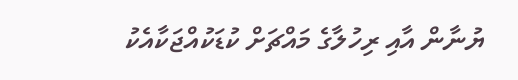ޔުނާން އާއި ރިހުލާގެ މައްޗަށް ކުޑަކުއްޖަކާއެކު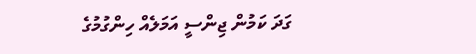ގަދަ ކަމުން ޖިންސީ އަމަލެއް ހިންގުމުގެ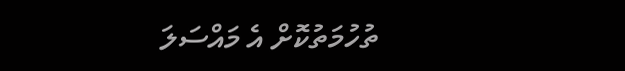ތުހުމަތުކޮށް އެ މައްސަލަ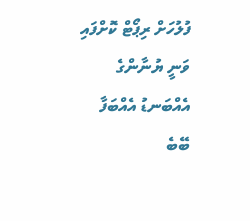ފުލުހަށް ރިޕޯޓް ކޮށްފައި ވަނީ ޔުނާންގެ އެއްބަނޑު އެއްބަފާ ބޭބެ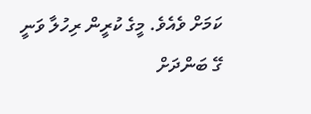ކަމަށް ވެއެވެ. މީގެ ކުރީން ރިހުލާ ވަނީ ގޭ ބަންދަށް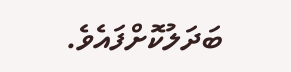ބަދަލުކޮށްފައެވެ.